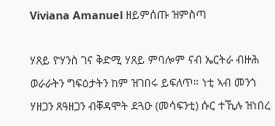Viviana Amanuel ዘይምሰጡ ዝምስጣ

ሃጸይ ዮሃንስ ገና ቅድሚ ሃጸይ ምባሎም ናብ ኤርትራ ብዙሕ ወራራትን ግፍዕታትን ከም ዝገበሩ ይፍለጥ። ነቲ ኣብ መንጎ ሃዘጋን ጸዓዘጋን ብቐዳሞት ደጓዑ (መሳፍንቲ) ሱር ተኺሉ ዝነበረ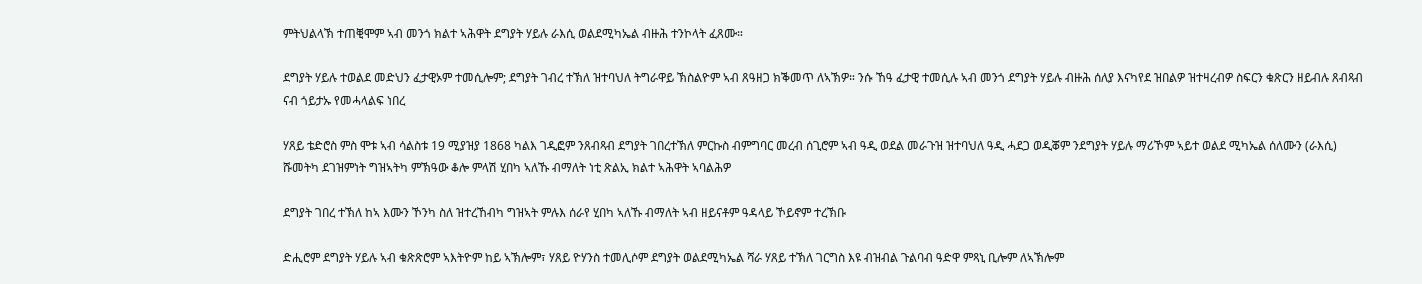ምትህልላኽ ተጠቒሞም ኣብ መንጎ ክልተ ኣሕዋት ደግያት ሃይሉ ራእሲ ወልደሚካኤል ብዙሕ ተንኮላት ፈጸሙ።

ደግያት ሃይሉ ተወልደ መድህን ፈታዊኦም ተመሲሎም; ደግያት ገብረ ተኽለ ዝተባህለ ትግራዋይ ኽስልዮም ኣብ ጸዓዘጋ ክቕመጥ ለኣኽዎ። ንሱ ኸዓ ፈታዊ ተመሲሉ ኣብ መንጎ ደግያት ሃይሉ ብዙሕ ሰለያ እናካየደ ዝበልዎ ዝተዛረብዎ ስፍርን ቁጽርን ዘይብሉ ጸብጻብ ናብ ጎይታኡ የመሓላልፍ ነበረ

ሃጸይ ቴድሮስ ምስ ሞቱ ኣብ ሳልስቱ 19 ሚያዝያ 1868 ካልእ ገዲፎም ንጸብጻብ ደግያት ገበረተኽለ ምርኩስ ብምግባር መረብ ሰጊሮም ኣብ ዓዲ ወደል መራጉዝ ዝተባህለ ዓዲ ሓደጋ ወዲቖም ንደግያት ሃይሉ ማሪኾም ኣይተ ወልደ ሚካኤል ሰለሙን (ራእሲ) ሹመትካ ደገዝምነት ግዝኣትካ ምኽዓው ቆሎ ምላሽ ሂበካ ኣለኹ ብማለት ነቲ ጽልኢ ክልተ ኣሕዋት ኣባልሕዎ

ደግያት ገበረ ተኽለ ከኣ እሙን ኾንካ ስለ ዝተረኸብካ ግዝኣት ምሉእ ሰራየ ሂበካ ኣለኹ ብማለት ኣብ ዘይናቶም ዓዳላይ ኾይኖም ተረኽቡ

ድሒሮም ደግያት ሃይሉ ኣብ ቁጽጽሮም ኣእትዮም ከይ ኣኽሎም፣ ሃጸይ ዮሃንስ ተመሊሶም ደግያት ወልደሚካኤል ሻራ ሃጸይ ተኽለ ገርግስ እዩ ብዝብል ጉልባብ ዓድዋ ምጻኒ ቢሎም ለኣኽሎም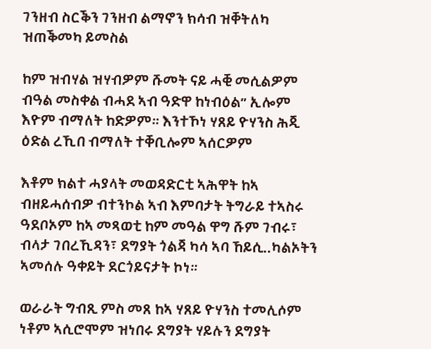ገንዘብ ስርቕን ገንዘብ ልማኖን ክሳብ ዝቐትለካ ዝጠቕመካ ይመስል

ከም ዝብሃል ዝሃብዎም ሹመት ናይ ሓቒ መሲልዎም ብዓል መስቀል ብሓደ ኣብ ዓድዋ ከነብዕል” ኢሎም እዮም ብማለት ከድዎም። እንተኾነ ሃጸይ ዮሃንስ ሕጂ ዕድል ረኺበ ብማለት ተቐቢሎም ኣሰርዎም

እቶም ክልተ ሓያላት መወዳድርቲ ኣሕዋት ከኣ ብዘይሓሰብዎ ብተንኮል ኣብ እምባታት ትግራይ ተኣስሩ ዓደቦኦም ከኣ መጻወቲ ከም መዓል ዋግ ሹም ገብሩ፣ ብላታ ገበረኺዳን፣ ደግያት ጎልጃ ካሳ ኣባ ኸይሲ..ካልኦትን ኣመሰሉ ዓቀይት ደርጎይናታት ኮነ።

ወራራት ግብጺ ምስ መጸ ከኣ ሃጸይ ዮሃንስ ተመሊሶም ነቶም ኣሲሮሞም ዝነበሩ ደግያት ሃይሉን ደግያት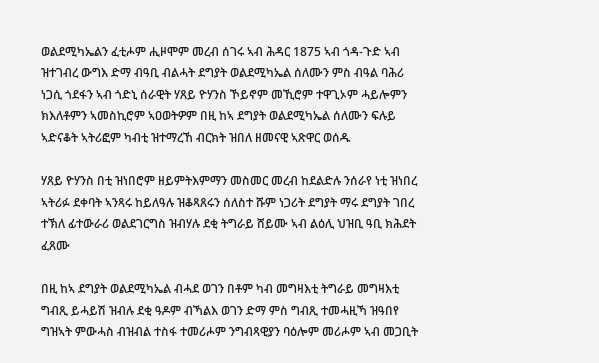ወልደሚካኤልን ፈቲሖም ሒዞሞም መረብ ሰገሩ ኣብ ሕዳር 1875 ኣብ ጎዳ-ጉድ ኣብ ዝተገብረ ውግእ ድማ ብዓቢ ብልሓት ደግያት ወልደሚካኤል ሰለሙን ምስ ብዓል ባሕሪ ነጋሲ ጎደፋን ኣብ ጎድኒ ሰራዊት ሃጸይ ዮሃንስ ኾይኖም መኺሮም ተዋጊኦም ሓይሎምን ክእለቶምን ኣመስኪሮም ኣዐወትዎም በዚ ከኣ ደግያት ወልደሚካኤል ሰለሙን ፍሉይ ኣድናቆት ኣትሪፎም ካብቲ ዝተማረኸ ብርክት ዝበለ ዘመናዊ ኣጽዋር ወሰዱ

ሃጸይ ዮሃንስ በቲ ዝነበሮም ዘይምትእምማን መስመር መረብ ከደልድሉ ንሰራየ ነቲ ዝነበረ ኣትሪፉ ደቀባት ኣንጻሩ ከይለዓሉ ዝቆጻጸሩን ሰለስተ ሹም ነጋሪት ደግያት ማሩ ደግያት ገበረ ተኽለ ፊተውራሪ ወልደገርግስ ዝብሃሉ ደቂ ትግራይ ሸይሙ ኣብ ልዕሊ ህዝቢ ዓቢ ክሕደት ፈጸሙ

በዚ ከኣ ደግያት ወልደሚካኤል ብሓደ ወገን በቶም ካብ መግዛእቲ ትግራይ መግዛእቲ ግብጺ ይሓይሽ ዝብሉ ደቂ ዓዶም ብኻልእ ወገን ድማ ምስ ግብጺ ተመሓዚኻ ዝዓበየ ግዝኣት ምውሓስ ብዝብል ተስፋ ተመሪሖም ንግብጻዊያን ባዕሎም መሪሖም ኣብ መጋቢት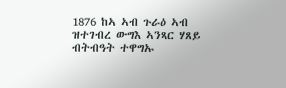1876 ከኣ ኣብ ጉራዕ ኣብ ዝተገብረ ውግእ ኣንጻር ሃጸይ ብትብዓት ተዋግኡ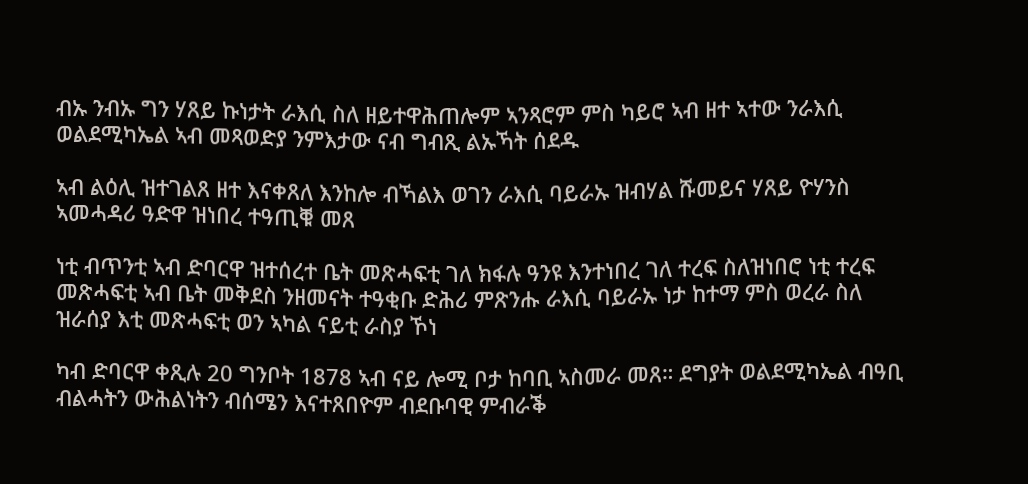ብኡ ንብኡ ግን ሃጸይ ኩነታት ራእሲ ስለ ዘይተዋሕጠሎም ኣንጻሮም ምስ ካይሮ ኣብ ዘተ ኣተው ንራእሲ ወልደሚካኤል ኣብ መጻወድያ ንምእታው ናብ ግብጺ ልኡኻት ሰደዱ

ኣብ ልዕሊ ዝተገልጸ ዘተ እናቀጸለ እንከሎ ብኻልእ ወገን ራእሲ ባይራኡ ዝብሃል ሹመይና ሃጸይ ዮሃንስ ኣመሓዳሪ ዓድዋ ዝነበረ ተዓጢቑ መጸ

ነቲ ብጥንቲ ኣብ ድባርዋ ዝተሰረተ ቤት መጽሓፍቲ ገለ ክፋሉ ዓንዩ እንተነበረ ገለ ተረፍ ስለዝነበሮ ነቲ ተረፍ መጽሓፍቲ ኣብ ቤት መቅደስ ንዘመናት ተዓቂቡ ድሕሪ ምጽንሑ ራእሲ ባይራኡ ነታ ከተማ ምስ ወረራ ስለ ዝራሰያ እቲ መጽሓፍቲ ወን ኣካል ናይቲ ራስያ ኾነ

ካብ ድባርዋ ቀጺሉ 20 ግንቦት 1878 ኣብ ናይ ሎሚ ቦታ ከባቢ ኣስመራ መጸ። ደግያት ወልደሚካኤል ብዓቢ ብልሓትን ውሕልነትን ብሰሜን እናተጸበዮም ብደቡባዊ ምብራቕ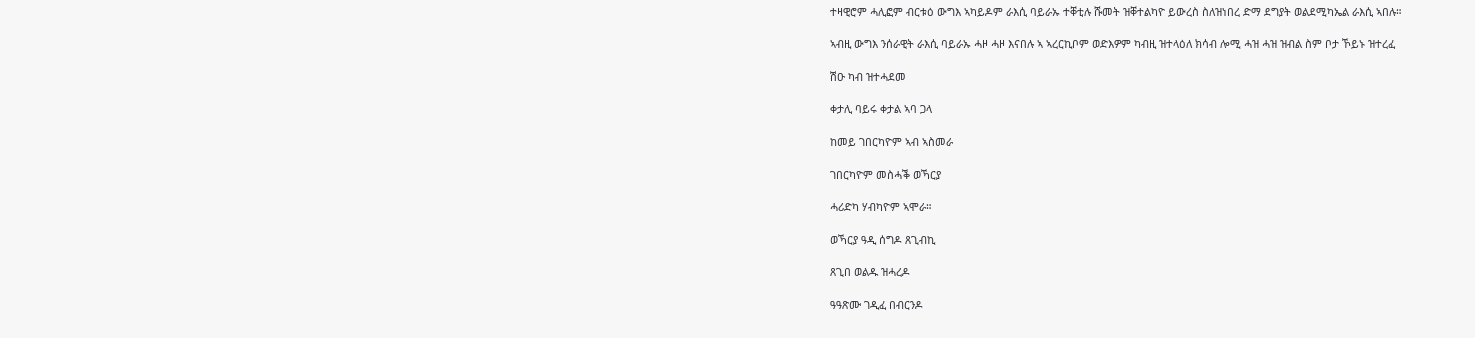ተዛዊሮም ሓሊፎም ብርቱዕ ውግእ ኣካይዶም ራእሲ ባይራኡ ተቐቲሉ ሹመት ዝቐተልካዮ ይውረስ ስለዝነበረ ድማ ደግያት ወልደሚካኤል ራእሲ ኣበሉ።

ኣብዚ ውግእ ንሰራዊት ራእሲ ባይራኡ ሓዞ ሓዞ እናበሉ ኣ ኣረርኪቦም ወድእዎም ካብዚ ዝተላዕለ ክሳብ ሎሚ ሓዝ ሓዝ ዝብል ስም ቦታ ኾይኑ ዝተረፈ

ሽዑ ካብ ዝተሓደመ

ቀታሊ ባይሩ ቀታል ኣባ ጋላ

ከመይ ገበርካዮም ኣብ ኣስመራ

ገበርካዮም መስሓቕ ወኻርያ

ሓሪድካ ሃብካዮም ኣሞራ።

ወኻርያ ዓዲ ሰግዶ ጸጊብኪ

ጸጊበ ወልዱ ዝሓረዶ

ዓዓጽሙ ገዲፈ በብርንዶ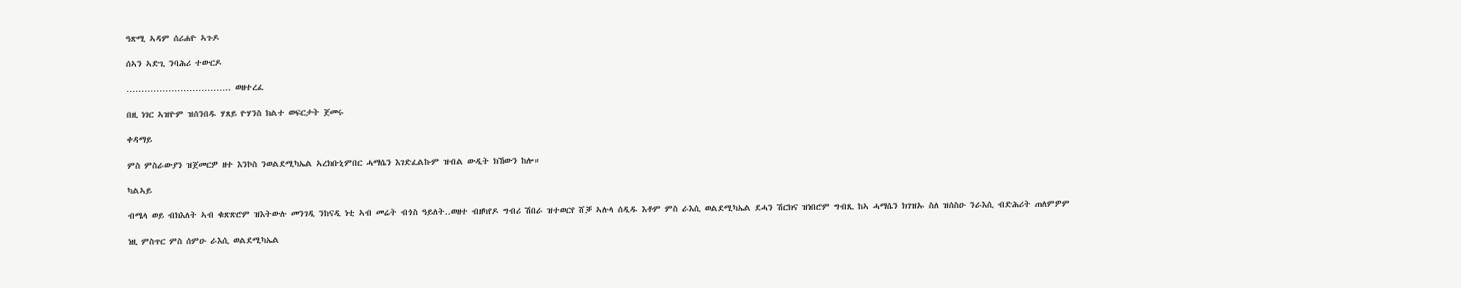ዓጽሚ ኣዳም ሰሪሐዮ ኣጉዶ

ሰኣን ኣድጊ ንባሕሪ ተውርዶ

…………………………….. ወዘተረፈ

በዚ ነገር ኣዝዮም ዝሰንበዱ ሃጸይ ዮሃንስ ክልተ ወፍርታት ጀመሩ

ቀዳማይ

ምስ ምስራውያን ዝጀመርዎ ዘተ እንኮስ ንወልደሚካኤል ኣረክቡኒምበር ሓማሴን እገድፈልኩም ዝብል ውዲት ክኸውን ከሎ።

ካልኣይ

ብሜላ ወይ ብክእለት ኣብ ቁጽጽሮም ዝእትውሉ መንገዲ ንከናዲ ነቲ ኣብ መሬት ብጎስ ዓይለት..ወዘተ ብዘካየዶ ግብሪ ሽበራ ዝተወርየ ሸቓ ኣሉላ ሰዲዱ እቶም ምስ ራእሲ ወልደሚካኤል ደሓን ሽርክና ዝነበሮም ግብጺ ከኣ ሓማሴን ክገዝኡ ስለ ዝሰስዑ ንራእሲ ብድሕሪት ጠለምዎም

ነዚ ምስጥር ምስ ሰምዑ ራእሲ ወልደሚካኤል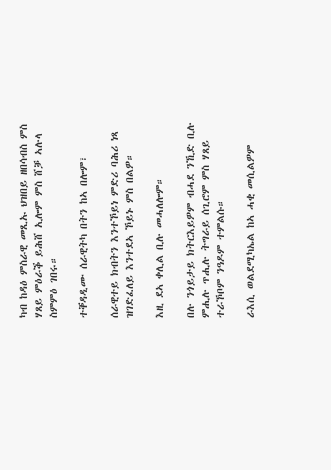ካብ ከዳዕ ምስራዊ መጺኡ ህዝበይ ዘበሳብስ ምስ ሃጸይ ምዕራቕ ይሕሸ ኢሎም ምስ ሸቓ ኣሉላ ስምምዕ ገበሩ።

ተቐዳዲሙ ሰራዊትካ በትን ከኣ በሎም፣

ሰራዊተይ ክብትን እንተኾይነ ምድሪ ባሕሪ ነጻ ዝገድፈለይ እንተደኣ ኾይኑ ምስ በልዎ።

እዚ ደኣ ቀሊል ቢሉ መሓለሎም።

በሉ ንጎይታይ ክትርእይዎም ብሓደ ንኺድ ቢሉ ምሒሉ ጥሒሉ ትግራይ ሰጊሮም ምስ ሃጸይ ተራኾቦም ንዓዶም ተምልሱ።

ራእሲ ወልደሚካኤል ከኣ ሓቂ መሲልዎም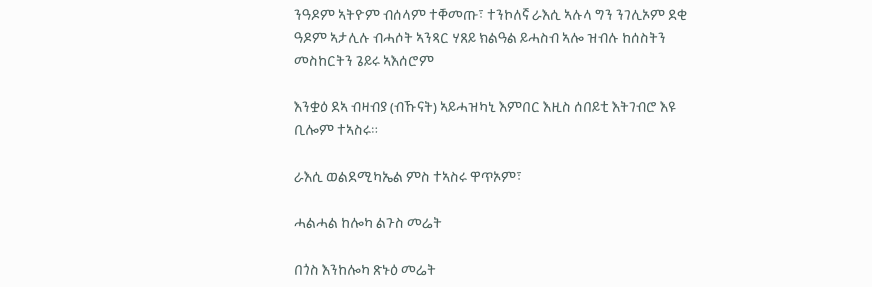ንዓዶም ኣትዮም ብሰላም ተቐመጡ፣ ተንኮለኛ ራእሲ ኣሉላ ግን ንገሊኦም ደቂ ዓዶም ኣታሊሉ ብሓሶት ኣንጻር ሃጸይ ክልዓል ይሓስብ ኣሎ ዝብሉ ከሰስትን መስከርትን ጌይሩ ኣእሰሮም

እንቋዕ ደኣ ብዛብያ (ብኹናት) ኣይሓዝካኒ እምበር እዚስ ሰበይቲ እትገብሮ እዩ ቢሎም ተኣስሩ።

ራእሲ ወልደሚካኤል ምስ ተኣስሩ ዋጥኦም፣

ሓልሓል ከሎካ ልጉስ መሬት

በጎስ እንከሎካ ጽኑዕ መሬት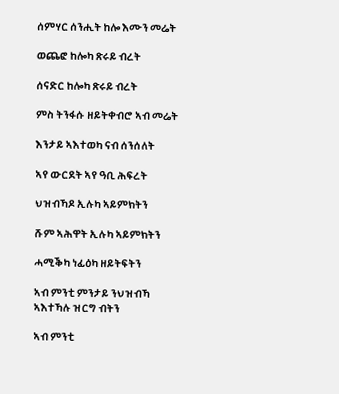ሰምሃር ሰንሒት ከሎ እሙን መሬት

ወጨፎ ከሎካ ጽሩይ ብረት

ሰናድር ከሎካ ጽሩይ ብረት

ምስ ትንፋሱ ዘይትቀብሮ ኣብ መሬት

እንታይ ኣእተወካ ናብ ሰንሰለት

ኣየ ውርደት ኣየ ዓቢ ሕፍረት

ህዝብኻዶ ኢሉካ ኣይምክትን

ሹም ኣሕዋት ኢሉካ ኣይምክትን

ሓሚቕካ ነፊዕካ ዘይትፍትን

ኣብ ምንቲ ምንታይ ንህዝብኻ ኣእተኻሉ ዝርግ ብትን

ኣብ ምንቲ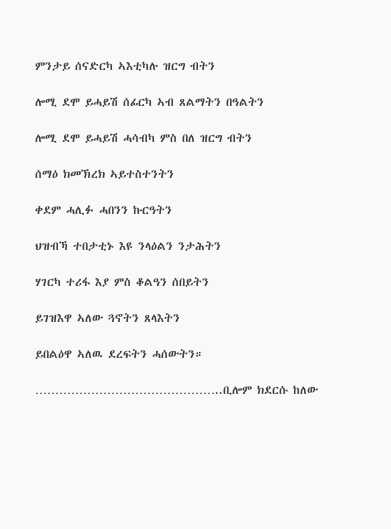ምንታይ ሰናድርካ ኣእቲካሉ ዝርግ ብትን

ሎሚ ደሞ ይሓይሽ ሰፊርካ ኣብ ጸልማትን በዓልትን

ሎሚ ደሞ ይሓይሽ ሓሳብካ ምስ በለ ዝርግ ብትን

ሰማዕ ክመኽረክ ኣይተስተንትን

ቀደም ሓሊፉ ሓበንን ኩርዓትን

ህዝብኻ ተበታቲኑ እዩ ንላዕልን ንታሕትን

ሃገርካ ተሪፋ እያ ምስ ቆልዓን ሰበይትን

ይገዝእዋ ኣለው ጓኖትን ጸላእትን

ይበልዕዋ ኣለዉ ደረፍትን ሓሰውትን።

………………………………………..ቢሎም ክደርሱ ከለው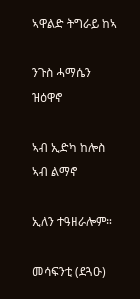ኣዋልድ ትግራይ ከኣ

ንጉስ ሓማሴን ዝዕዋኖ

ኣብ ኢድካ ከሎስ ኣብ ልማኖ

ኢለን ተዓዘራሎም።

መሳፍንቲ (ደጓዑ)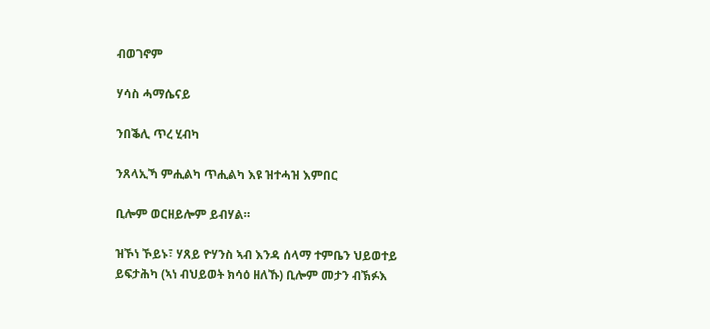ብወገኖም

ሃሳስ ሓማሴናይ

ንበቕሊ ጥረ ሂብካ

ንጸላኢኻ ምሒልካ ጥሒልካ እዩ ዝተሓዝ እምበር

ቢሎም ወርዘይሎም ይብሃል።

ዝኾነ ኾይኑ፣ ሃጸይ ዮሃንስ ኣብ እንዳ ሰላማ ተምቤን ህይወተይ ይፍታሕካ (ኣነ ብህይወት ክሳዕ ዘለኹ) ቢሎም መታን ብኽፉእ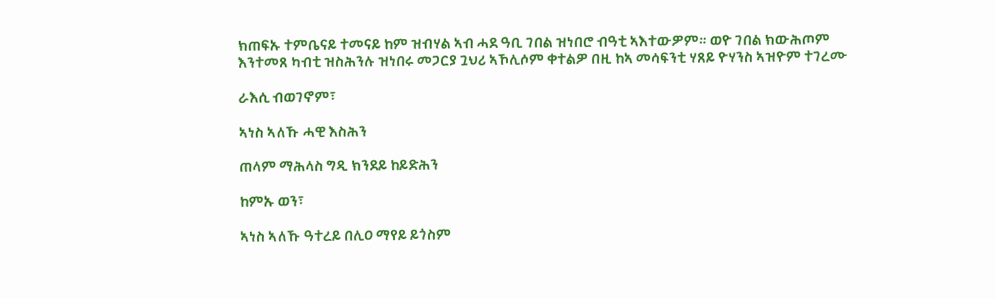ክጠፍኡ ተምቤናይ ተመናይ ከም ዝብሃል ኣብ ሓደ ዓቢ ገበል ዝነበሮ ብዓቲ ኣእተውዎም። ወዮ ገበል ክውሕጦም እንተመጸ ካብቲ ዝስሕንሉ ዝነበሩ መጋርያ ጓህሪ ኣኾሊሶም ቀተልዎ በዚ ከኣ መሳፍንቲ ሃጸይ ዮሃንስ ኣዝዮም ተገረሙ

ራእሲ ብወገኖም፣

ኣነስ ኣለኹ ሓዊ እስሕን

ጠላም ማሕላስ ግዲ ክንደይ ከይድሕን

ከምኡ ወን፣

ኣነስ ኣለኹ ዓተረይ በሊዐ ማየይ ይጎስም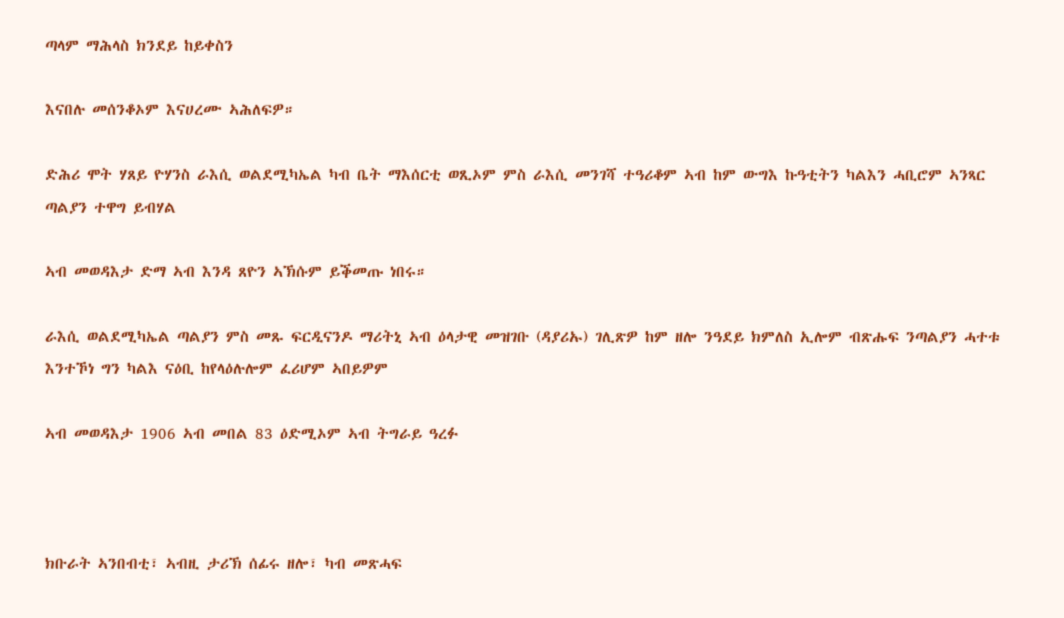ጣላም ማሕላስ ክንደይ ከይቀስን

እናበሉ መሰንቆኦም እናሀረሙ ኣሕለፍዎ።

ድሕሪ ሞት ሃጸይ ዮሃንስ ራእሲ ወልደሚካኤል ካብ ቤት ማእሰርቲ ወጺኦም ምስ ራእሲ መንገሻ ተዓሪቆም ኣብ ከም ውግእ ኩዓቲትን ካልእን ሓቢሮም ኣንጻር ጣልያን ተዋግ ይብሃል

ኣብ መወዳእታ ድማ ኣብ እንዳ ጸዮን ኣኽሱም ይቕመጡ ነበሩ።

ራእሲ ወልደሚካኤል ጣልያን ምስ መጹ ፍርዲናንዶ ማሪትኒ ኣብ ዕላታዊ መዝገቡ (ዳያሪኡ) ገሊጽዎ ከም ዘሎ ንዓደይ ክምለስ ኢሎም ብጽሑፍ ንጣልያን ሓተቱ እንተኾነ ግን ካልእ ናዕቢ ከየላዕሉሎም ፈሪሆም ኣበይዎም

ኣብ መወዳእታ 1906 ኣብ መበል 83 ዕድሚኦም ኣብ ትግራይ ዓረፉ



ክቡራት ኣንበብቲ፣ ኣብዚ ታሪኽ ሰፊሩ ዘሎ፣ ካብ መጽሓፍ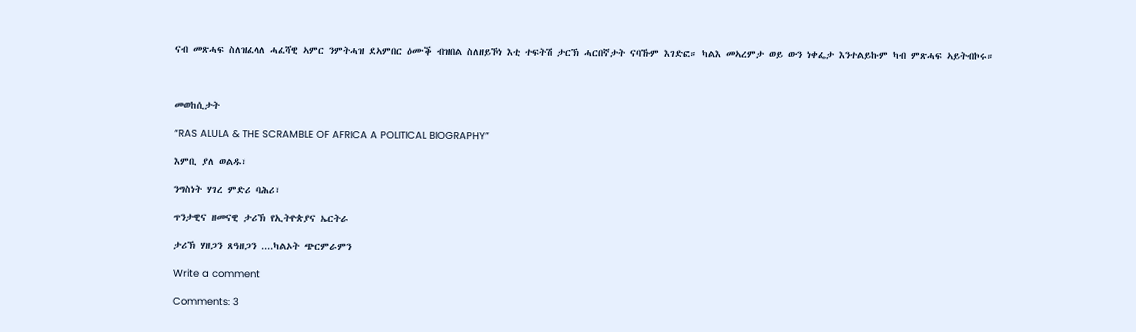ናብ መጽሓፍ ስለዝፈላለ ሓፈሻዊ ኣምር ንምትሓዝ ደኣምበር ዕሙቕ ብዝበል ስለዘይኾነ እቲ ተፍትሽ ታርኽ ሓርበኛታት ናባኹም እገድፎ። ካልእ መኣረምታ ወይ ውን ነቀፌታ እንተልይኩም ካብ ምጽሓፍ ኣይትብኮሩ።



መወከሲታት

“RAS ALULA & THE SCRAMBLE OF AFRICA A POLITICAL BIOGRAPHY”

እምቢ ያለ ወልዱ፣

ንግስነት ሃገረ ምድሪ ባሕሪ፣

ጥንታዊና ዘመናዊ ታሪኽ የኢትዮጵያና ኤርትራ

ታሪኽ ሃዘጋን ጸዓዘጋን ....ካልኦት ጭርምራምን

Write a comment

Comments: 3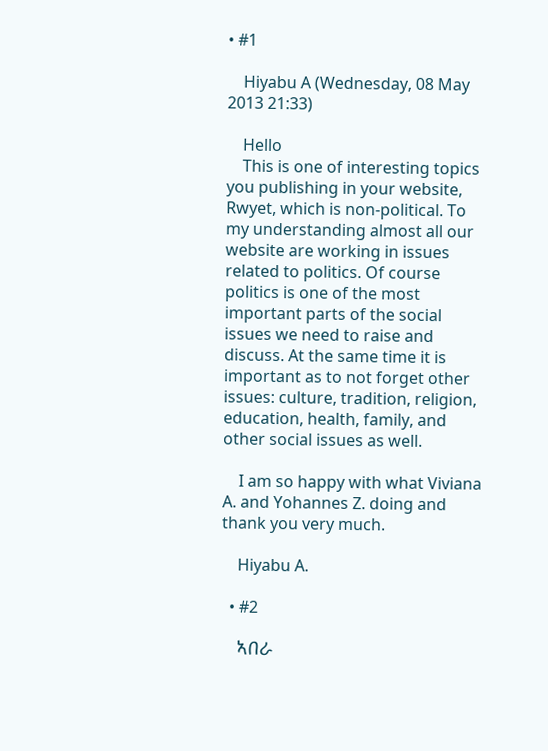• #1

    Hiyabu A (Wednesday, 08 May 2013 21:33)

    Hello
    This is one of interesting topics you publishing in your website, Rwyet, which is non-political. To my understanding almost all our website are working in issues related to politics. Of course politics is one of the most important parts of the social issues we need to raise and discuss. At the same time it is important as to not forget other issues: culture, tradition, religion, education, health, family, and other social issues as well.

    I am so happy with what Viviana A. and Yohannes Z. doing and thank you very much.

    Hiyabu A.

  • #2

    ኣበራ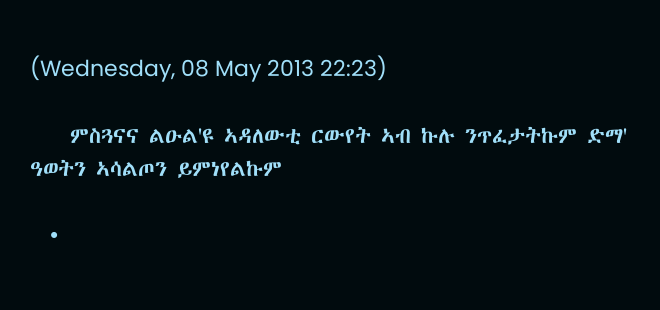(Wednesday, 08 May 2013 22:23)

    ምስጓናና ልዑል'ዩ ኣዳለውቲ ርውየት ኣብ ኩሉ ንጥፈታትኩም ድማ' ዓወትን ኣሳልጦን ይምነየልኩም

  •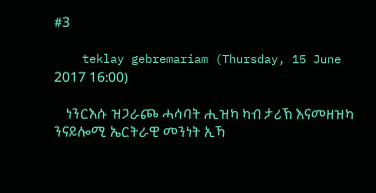#3

    teklay gebremariam (Thursday, 15 June 2017 16:00)

    ነንርእሱ ዝጋራጮ ሓሳባት ሒዝካ ካብ ታሪኽ እናመዘዝካ ንናይሎሚ ኤርትራዊ መንነት ኢኻ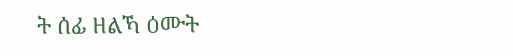ት ሰፊ ዘልኻ ዕሙት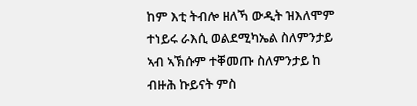ከም እቲ ትብሎ ዘለኻ ውዲት ዝእለሞም ተነይሩ ራእሲ ወልደሚካኤል ስለምንታይ ኣብ ኣኽሱም ተቐመጡ ስለምንታይ ከ ብዙሕ ኩይናት ምስ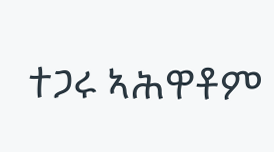ተጋሩ ኣሕዋቶም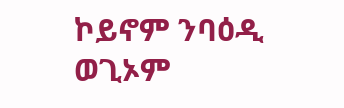ኮይኖም ንባዕዲ ወጊኦም